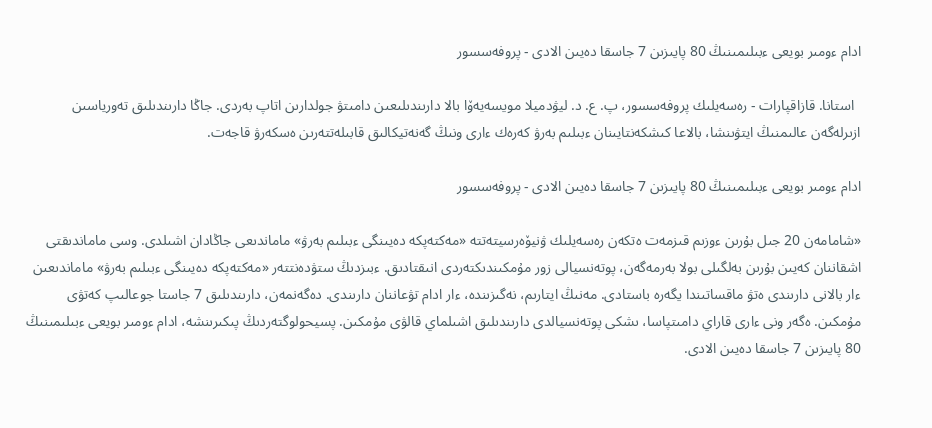ادام ءومىر بويعى ءبىلىمىنىڭ 80 پايىزىن 7 جاسقا دەيىن الادى - پروفەسسور

  استانا. قازاقپارات - رەسەيلىك پروفەسسور، پ. ع. د. ليۋدميلا مويسەيەۆا بالا دارىندىلىعىن دامىتۋ جولدارىن اتاپ بەردى. جاڭا دارىندىلىق تەورياسىن ازىرلەگەن عالىمنىڭ ايتۋىنشا، بالاعا كىشكەنتايىنان ءبىلىم بەرۋ كەرەك ءارى ونىڭ گەنەتيكالىق قابىلەتتەرىن ەسكەرۋ قاجەت.

ادام ءومىر بويعى ءبىلىمىنىڭ 80 پايىزىن 7 جاسقا دەيىن الادى - پروفەسسور

«شامامەن 20 جىل بۇرىن ءوزىم قىزمەت ەتكەن رەسەيلىك ۋنيۆەرسيتەتتە «مەكتەپكە دەيىنگى ءبىلىم بەرۋ» ماماندىعى جاڭادان اشىلدى. وسى ماماندىقتى اشقاننان كەيىن بۇرىن بەلگىلى بولا بەرمەگەن، پوتەنسيالى زور مۇمكىندىكتەردى انىقتادىق. ءبىزدىڭ ستۋدەنتتەر «مەكتەپكە دەيىنگى ءبىلىم بەرۋ» ماماندىعىن ءار بالانى دارىندى ەتۋ ماقساتىندا يگەرە باستادى. مەنىڭ ايتارىم، نەگىزىندە، ءار ادام تۋعاننان دارىندى. دەگەنمەن، دارىندىلىق 7 جاستا جوعالىپ كەتۋى مۇمكىن. ەگەر ونى ءارى قاراي دامىتپاسا، ىشكى پوتەنسيالدى دارىندىلىق اشىلماي قالۋى مۇمكىن. پسيحولوگتەردىڭ پىكىرىنشە، ادام ءومىر بويعى ءبىلىمىنىڭ 80 پايىزىن 7 جاسقا دەيىن الادى.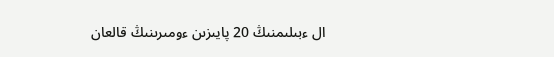ال ءبىلىمنىڭ 20 پايىزىن ءومىرىنىڭ قالعان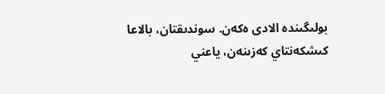بولىگىندە الادى ەكەن. سوندىقتان، بالاعا كىشكەنتاي كەزىنەن، ياعني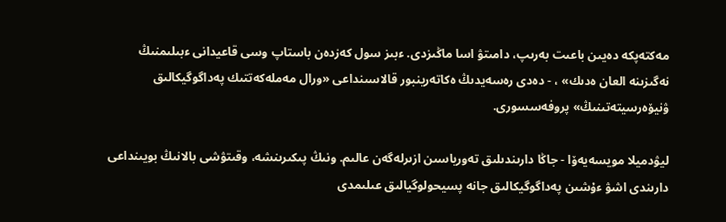مەكتەپكە دەيىن باعىت بەرىپ، دامىتۋ اسا ماڭىزدى. ءبىز سول كەزدەن باستاپ وسى قاعيدانى ءبىلىمنىڭ نەگىزىنە العان ەدىك» ، - دەدى رەسەيدىڭ ەكاتەرينبور قالاسىنداعى «ورال مەملەكەتتىك پەداگوگيكالىق ۋنيۆەرسيتەتىنىڭ» پروفەسسورى.

ليۋدميلا مويسەيەۆا - جاڭا دارىندىلىق تەورياسىن ازىرلەگەن عالىم. ونىڭ پىكىرىنشە، وقىتۋشى بالانىڭ بويىنداعى دارىندى اشۋ ءۇشىن پەداگوگيكالىق جانە پسيحولوگيالىق عىلىمدى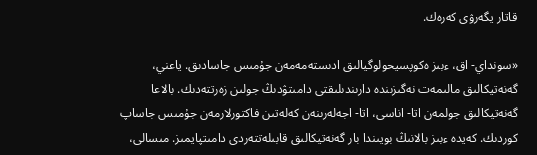قاتار يگەرۋى كەرەك.

«سونداي- اق، ءبىز ەكوپسيحولوگيالىق ادىستەمەمەن جۇمىس جاسادىق. ياعني، گەنەتيكالىق مالىمەت نەگىزىندە دارىندىلىقتى دامىتۋدىڭ جولىن زەرتتەدىك. بالاعا گەنەتيكالىق جولمەن اتا- اناسى، اتا- اجەلەرىنەن كەلەتىن فاكتورلارمەن جۇمىس جاساپ كوردىك. كەيدە ءبىز بالانىڭ بويىندا بار گەنەتيكالىق قابىلەتتەردى دامىتپايمىز. مىسالى،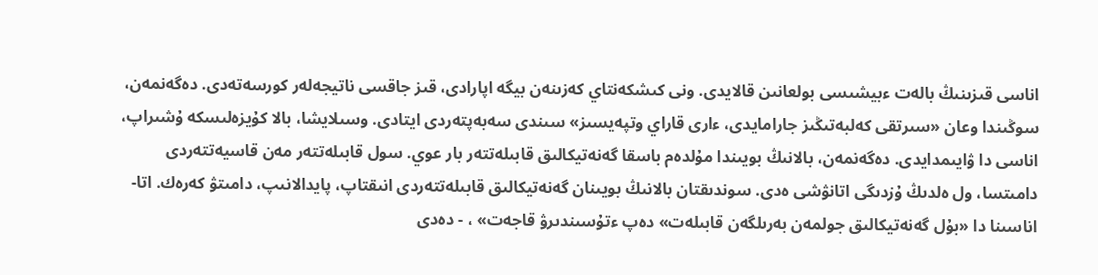اناسى قىزىنىڭ بالەت ءبيشىسى بولعانىن قالايدى. ونى كىشكەنتاي كەزىنەن بيگە اپارادى، قىز جاقسى ناتيجەلەر كورسەتەدى. دەگەنمەن، سوڭىندا وعان «سىرتقى كەلبەتىڭىز جارامايدى، ءارى قاراي وتپەيسىز» سىندى سەبەپتەردى ايتادى. وسىلايشا، بالا كۇيزەلىسكە ۇشىراپ، اناسى دا ۋايىمدايدى. دەگەنمەن، بالانىڭ بويىندا مۇلدەم باسقا گەنەتيكالىق قابىلەتتەر بار عوي. سول قابىلەتتەر مەن قاسيەتتەردى دامىتسا، ول ەلدىڭ ۇزدىگى اتانۋشى ەدى. سوندىقتان بالانىڭ بويىنان گەنەتيكالىق قابىلەتتەردى انىقتاپ، پايدالانىپ، دامىتۋ كەرەك. اتا- اناسىنا دا «بۇل گەنەتيكالىق جولمەن بەرىلگەن قابىلەت» دەپ ءتۇسىندىرۋ قاجەت» ، - دەدى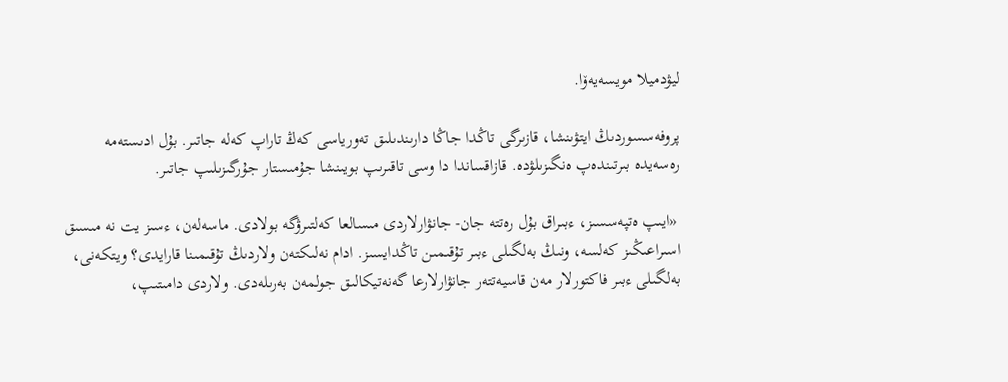ليۋدميلا مويسەيەۆا.

پروفەسسوردىڭ ايتۋىنشا، قازىرگى تاڭدا جاڭا دارىندىلىق تەورياسى كەڭ تاراپ كەلە جاتىر. بۇل ادىستەمە رەسەيدە بىرتىندەپ ەنگىزىلۋدە. قازاقساندا دا وسى تاقىرىپ بويىنشا جۇمىستار جۇرگىزىلىپ جاتىر.

 «ايىپ ەتپەسسىز، ءبىراق بۇل رەتتە جان- جانۋارلاردى مىسالعا كەلتىرۋگە بولادى. ماسەلەن، ءسىز يت نە مىسىق اسىراعىڭىز كەلسە، ونىڭ بەلگىلى ءبىر تۇقىمىن تاڭدايسىز. ادام نەلىكتەن ولاردىڭ تۇقىمىنا قارايدى؟ ويتكەنى، بەلگىلى ءبىر فاكتورلار مەن قاسيەتتەر جانۋارلارعا گەنەتيكالىق جولمەن بەرىلەدى. ولاردى دامىتىپ،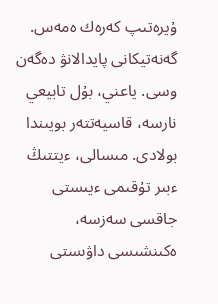ۇيرەتىپ كەرەك ەمەس. گەنەتيكانى پايدالانۋ دەگەن وسى. ياعني، بۇل تابيعي نارسە، قاسيەتتەر بويىندا بولادى. مىسالى، ءيتتىڭ ءبىر تۇقىمى ءيىستى جاقسى سەزسە، ەكىنشىسى داۋىستى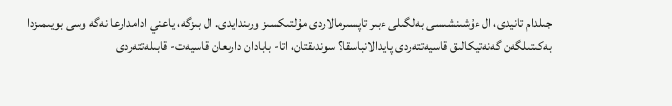جىلدام تانيدى، ال ءۇشىنشىسى بەلگىلى ءبىر تاپسىرمالاردى مۇلتىكسىز ورىندايدى. ال بىزگە، ياعني ادامدارعا نەگە وسى بويىمىزدا بەكىتىلگەن گەنەتيكالىق قاسيەتتەردى پايدالانباسقا؟ سوندىقتان، اتا- بابادان دارىعان قاسيەت- قابىلەتتەردى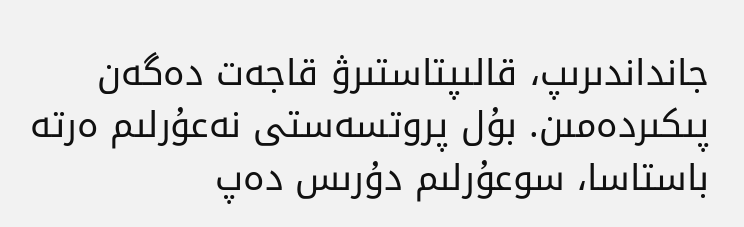جانداندىرىپ، قالىپتاستىرۋ قاجەت دەگەن پىكىردەمىن. بۇل پروتسەستى نەعۇرلىم ەرتە باستاسا، سوعۇرلىم دۇرىس دەپ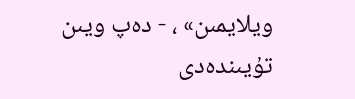ويلايمىن» ، - دەپ ويىن تۇيىندەدى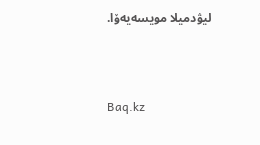ليۋدميلا مويسەيەۆا.



Baq.kz